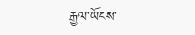རྒྱལ་ཡོངས་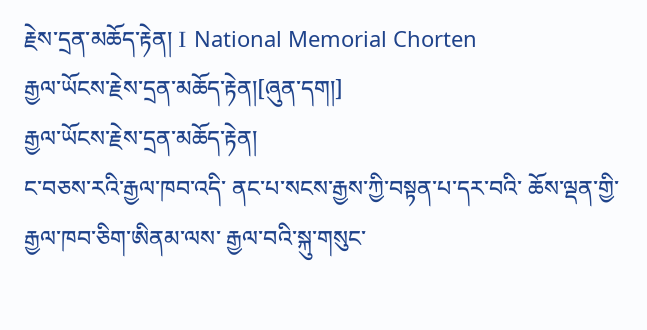རྗེས་དྲན་མཆོད་རྟེན། Ι National Memorial Chorten
རྒྱལ་ཡོངས་རྗེས་དྲན་མཆོད་རྟེན།[ཞུན་དག།]
རྒྱལ་ཡོངས་རྗེས་དྲན་མཆོད་རྟེན།
ང་བཅས་རའི་རྒྱལ་ཁབ་འདི་ ནང་པ་སངས་རྒྱས་ཀྱི་བསྟན་པ་དར་བའི་ ཆོས་ལྡན་གྱི་རྒྱལ་ཁབ་ཅིག་ཨིནམ་ལས་ རྒྱལ་བའི་སྐུ་གསུང་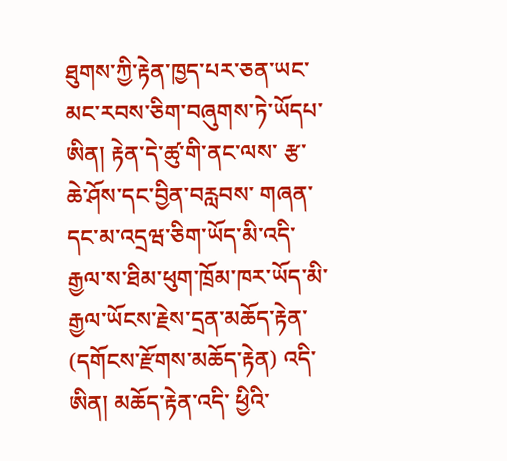ཐུགས་ཀྱི་རྟེན་ཁྱད་པར་ཅན་ཡང་ མང་རབས་ཅིག་བཞུགས་ཏེ་ཡོདཔ་ཨིན། རྟེན་དེ་ཚུ་གི་ནང་ལས་ རྩ་ཆེ་ཤོས་དང་བྱིན་བརླབས་ གཞན་དང་མ་འདྲཝ་ཅིག་ཡོད་མི་འདི་ རྒྱལ་ས་ཐིམ་ཕུག་ཁྲོམ་ཁར་ཡོད་མི་ རྒྱལ་ཡོངས་རྗེས་དྲན་མཆོད་རྟེན་ (དགོངས་རྫོགས་མཆོད་རྟེན) འདི་ཨིན། མཆོད་རྟེན་འདི་ ཕྱིའི་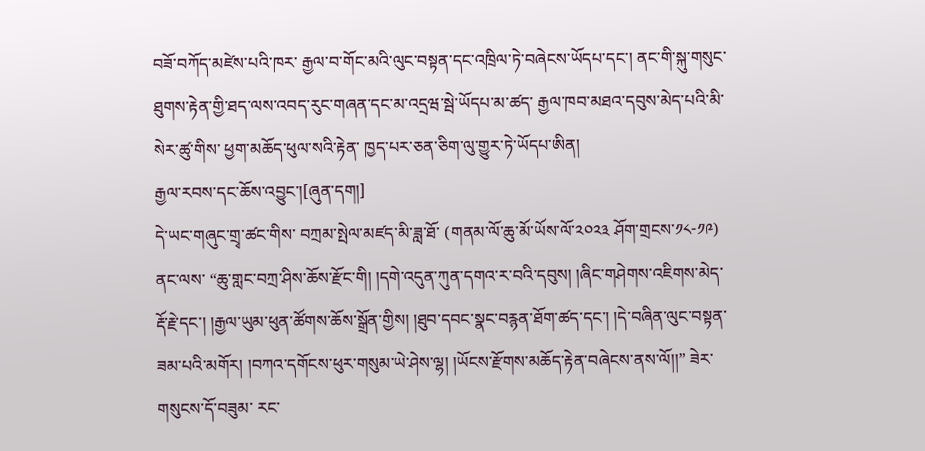བཟོ་བཀོད་མཛེས་པའི་ཁར་ རྒྱལ་བ་གོང་མའི་ལུང་བསྟན་དང་འཁྲིལ་ཏེ་བཞེངས་ཡོདཔ་དང་། ནང་གི་སྐུ་གསུང་ཐུགས་རྟེན་གྱི་ཐད་ལས་འབད་རུང་གཞན་དང་མ་འདྲཝ་སྦེ་ཡོདཔ་མ་ཚད་ རྒྱལ་ཁབ་མཐའ་དབུས་མེད་པའི་མི་སེར་ཚུ་གིས་ ཕྱག་མཆོད་ཕུལ་སའི་རྟེན་ ཁྱད་པར་ཅན་ཅིག་ལུ་གྱུར་ཏེ་ཡོདཔ་ཨིན།
རྒྱལ་རབས་དང་ཆོས་འབྱུང་།[ཞུན་དག།]
དེ་ཡང་གཞུང་གྲྭ་ཚང་གིས་ བཀྲམ་སྤེལ་མཛད་མི་ཟླ་ཐོ་ (གནམ་ལོ་ཆུ་མོ་ཡོས་ལོ་༢༠༢༣ ཤོག་གྲངས་༡༨-༡༩) ནང་ལས་ “ཆུ་གླང་བཀྲ་ཤིས་ཆོས་རྫོང་གི། །དགེ་འདུན་ཀུན་དགའ་ར་བའི་དབུས། །ཞིང་གཤེགས་འཇིགས་མེད་རྡོ་རྗེ་དང་། །རྒྱལ་ཡུམ་ཕུན་ཚོགས་ཆོས་སྒྲོན་གྱིས། །ཐུབ་དབང་སྣང་བརྙན་ཐོག་ཚད་དང་། །དེ་བཞིན་ལུང་བསྟན་ཟམ་པའི་མགོར། །བཀའ་དགོངས་ཕུར་གསུམ་ཡེ་ཤེས་ལྷ། །ཡོངས་རྫོགས་མཆོད་རྟེན་བཞེངས་ནས་ལོ།།” ཟེར་གསུངས་དོ་བཟུམ་ རང་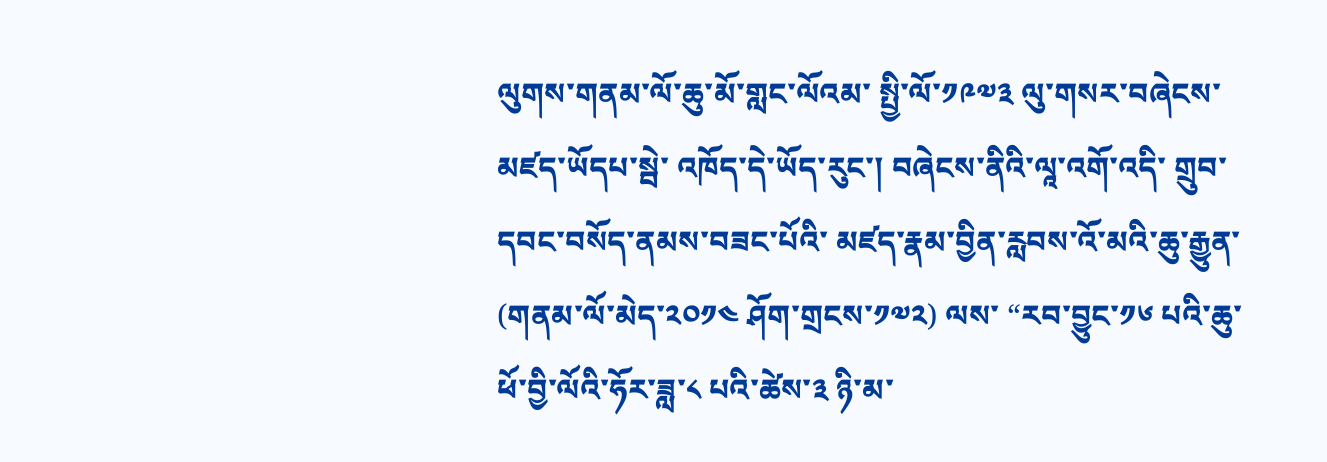ལུགས་གནམ་ལོ་ཆུ་མོ་གླང་ལོའམ་ སྤྱི་ལོ་༡༩༧༣ ལུ་གསར་བཞེངས་མཛད་ཡོདཔ་སྦེ་ འཁོད་དེ་ཡོད་རུང་། བཞེངས་ནིའི་ལཱ་འགོ་འདི་ གྲུབ་དབང་བསོད་ནམས་བཟང་པོའི་ མཛད་རྣམ་བྱིན་རླབས་འོ་མའི་ཆུ་རྒྱུན་ (གནམ་ལོ་མེད་༢༠༡༤ ཤོག་གྲངས་༡༧༢) ལས་ “རབ་བྱུང་༡༦ པའི་ཆུ་ཕོ་བྱི་ལོའི་ཧོར་ཟླ་༨ པའི་ཚེས་༣ ཉི་མ་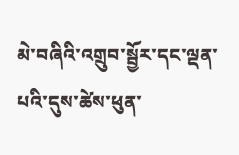མེ་བཞིའི་འགྲུབ་སྦྱོར་དང་ལྡན་པའི་དུས་ཚེས་ཕུན་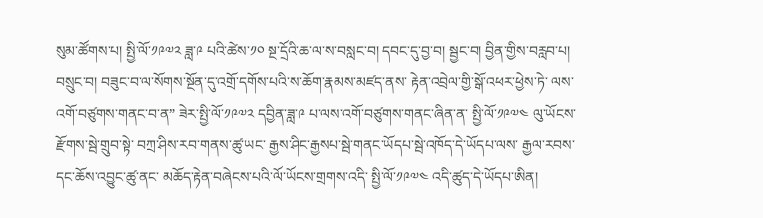སུམ་ཚོགས་པ། སྤྱི་ལོ་༡༩༧༢ ཟླ་༩ པའི་ཚེས་༡༠ སྔ་དྲོའི་ཆ་ལ་ས་བསླང་བ། དབང་དུ་བྱ་བ། སྦྱང་བ། བྱིན་གྱིས་བརླབ་པ། བསྲུང་བ། བཟུང་བ་ལ་སོགས་སྔོན་དུ་འགྲོ་དགོས་པའི་ས་ཆོག་རྣམས་མཛད་ནས་ རྟེན་འབྲེལ་གྱི་སྒོ་འཕར་ཕྱེས་ཏེ་ ལས་འགོ་བཙུགས་གནང་བ་ན” ཟེར་སྤྱི་ལོ་༡༩༧༢ དབྱིན་ཟླ་༩ པ་ལས་འགོ་བཙུགས་གནང་ཞིན་ན་ སྤྱི་ལོ་༡༩༧༤ ལུ་ཡོངས་རྫོགས་སྦེ་གྲུབ་སྟེ་ བཀྲ་ཤིས་རབ་གནས་ཚུ་ཡང་ རྒྱས་ཤིང་རྒྱསཔ་སྦེ་གནང་ཡོདཔ་སྦེ་འཁོད་དེ་ཡོདཔ་ལས་ རྒྱལ་རབས་དང་ཆོས་འབྱུང་ཚུ་ནང་ མཆོད་རྟེན་བཞེངས་པའི་ལོ་ཡོངས་གྲགས་འདི་ སྤྱི་ལོ་༡༩༧༤ འདི་ཚུད་དེ་ཡོདཔ་ཨིན།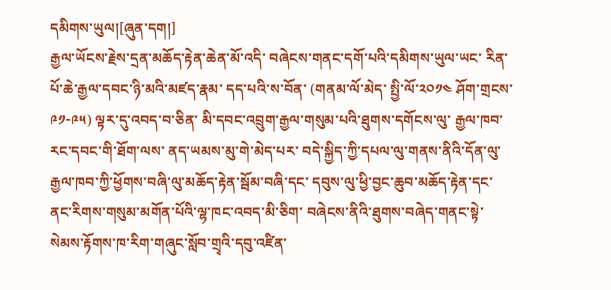དམིགས་ཡུལ།[ཞུན་དག།]
རྒྱལ་ཡོངས་རྗེས་དྲན་མཆོད་རྟེན་ཆེན་མོ་འདི་ བཞེངས་གནང་དགོ་པའི་དམིགས་ཡུལ་ཡང་ རིན་པོ་ཆེ་རྒྱལ་དབང་ཉི་མའི་མཛད་རྣམ་ དད་པའི་ས་བོན་ (གནམ་ལོ་མེད་ སྤྱི་ལོ་༢༠༡༤ ཤོག་གྲངས་༩༡-༩༥) ལྟར་དུ་འབད་བ་ཅིན་ མི་དབང་འབྲུག་རྒྱལ་གསུམ་པའི་ཐུགས་དགོངས་ལུ་ རྒྱལ་ཁབ་རང་དབང་གི་ཐོག་ལས་ ནད་ཡམས་མུ་གེ་མེད་པར་ བདེ་སྐྱིད་ཀྱི་དཔལ་ལུ་གནས་ནིའི་དོན་ལུ་ རྒྱལ་ཁབ་ཀྱི་ཕྱོགས་བཞི་ལུ་མཆོད་རྟེན་སྦོམ་བཞི་དང་ དབུས་ལུ་ཕྱི་བྱང་ཆུབ་མཆོད་རྟེན་དང་ ནང་རིགས་གསུམ་མགོན་པོའི་ལྷ་ཁང་འབད་མི་ཅིག་ བཞེངས་ནིའི་ཐུགས་བཞེད་གནང་སྟེ་ སེམས་རྟོགས་ཁ་རིག་གཞུང་སློབ་གྲྭའི་དབུ་འཛིན་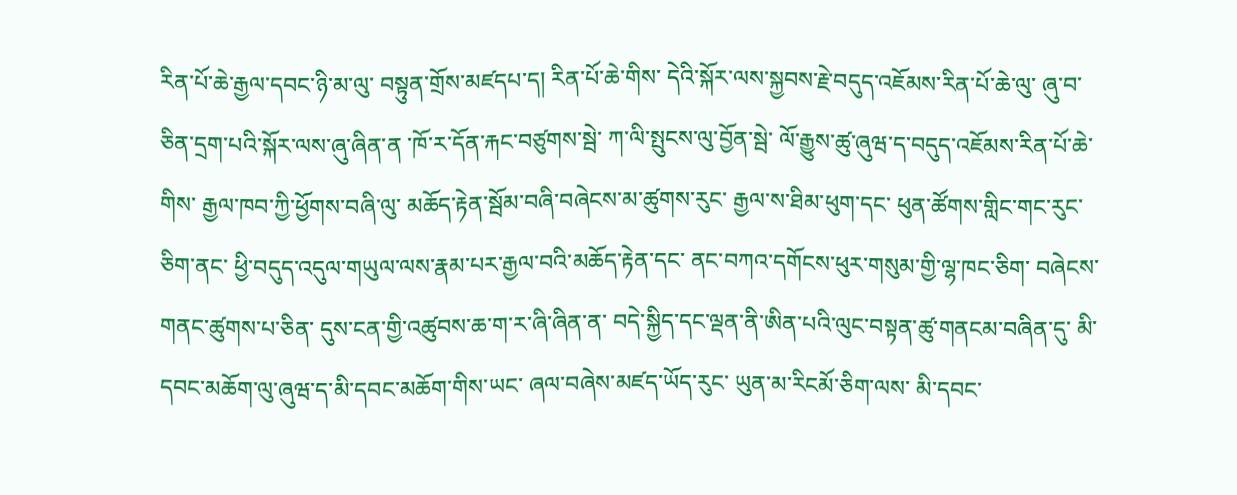རིན་པོ་ཆེ་རྒྱལ་དབང་ཉི་མ་ལུ་ བསྟུན་གྲོས་མཛདཔ་ད། རིན་པོ་ཆེ་གིས་ དེའི་སྐོར་ལས་སྐྱབས་རྗེ་བདུད་འཇོམས་རིན་པོ་ཆེ་ལུ་ ཞུ་བ་ཅིན་དྲག་པའི་སྐོར་ལས་ཞུ་ཞིན་ན ་ཁོ་ར་དོན་རྐང་བཙུགས་སྦེ་ ཀ་ལི་སྤུངས་ལུ་བྱོན་སྦེ་ ལོ་རྒྱུས་ཚུ་ཞུཝ་ད་བདུད་འཇོམས་རིན་པོ་ཆེ་གིས་ རྒྱལ་ཁབ་ཀྱི་ཕྱོགས་བཞི་ལུ་ མཆོད་རྟེན་སྦོམ་བཞི་བཞེངས་མ་ཚུགས་རུང་ རྒྱལ་ས་ཐིམ་ཕུག་དང་ ཕུན་ཚོགས་གླིང་གང་རུང་ཅིག་ནང་ ཕྱི་བདུད་འདུལ་གཡུལ་ལས་རྣམ་པར་རྒྱལ་བའི་མཆོད་རྟེན་དང་ ནང་བཀའ་དགོངས་ཕུར་གསུམ་གྱི་ལྷ་ཁང་ཅིག་ བཞེངས་གནང་ཚུགས་པ་ཅིན་ དུས་ངན་གྱི་འཚུབས་ཆ་ག་ར་ཞི་ཞིན་ན་ བདེ་སྐྱིད་དང་ལྡན་ནི་ཨིན་པའི་ལུང་བསྟན་ཚུ་གནངམ་བཞིན་དུ་ མི་དབང་མཆོག་ལུ་ཞུཝ་ད་མི་དབང་མཆོག་གིས་ཡང་ ཞལ་བཞེས་མཛད་ཡོད་རུང་ ཡུན་མ་རིངམོ་ཅིག་ལས་ མི་དབང་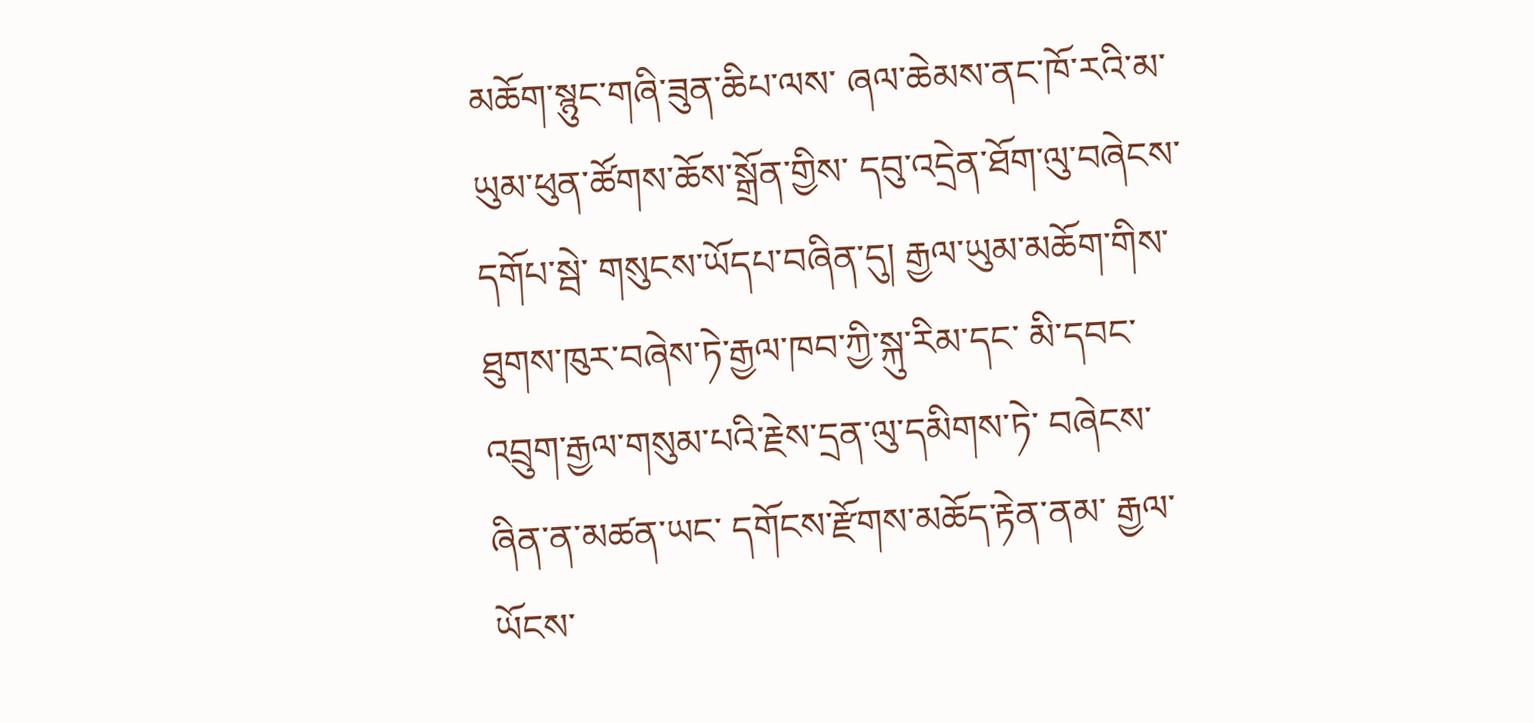མཆོག་སྙུང་གཞི་ཟུན་ཆིཔ་ལས་ ཞལ་ཆེམས་ནང་ཁོ་རའི་མ་ཡུམ་ཕུན་ཚོགས་ཆོས་སྒྲོན་གྱིས་ དབུ་འདྲེན་ཐོག་ལུ་བཞེངས་དགོཔ་སྦེ་ གསུངས་ཡོདཔ་བཞིན་དུ། རྒྱལ་ཡུམ་མཆོག་གིས་ ཐུགས་ཁུར་བཞེས་ཏེ་རྒྱལ་ཁབ་ཀྱི་སྐུ་རིམ་དང་ མི་དབང་འབྲུག་རྒྱལ་གསུམ་པའི་རྗེས་དྲན་ལུ་དམིགས་ཏེ་ བཞེངས་ཞིན་ན་མཚན་ཡང་ དགོངས་རྫོགས་མཆོད་རྟེན་ནམ་ རྒྱལ་ཡོངས་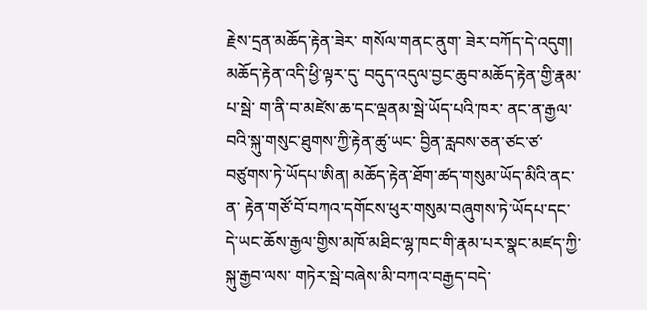རྗེས་དྲན་མཆོད་རྟེན་ཟེར་ གསོལ་གནང་ནུག་ ཟེར་བཀོད་དེ་འདུག།
མཆོད་རྟེན་འདི་ཕྱི་ལྟར་དུ་ བདུད་འདུལ་བྱང་ཆུབ་མཆོད་རྟེན་གྱི་རྣམ་པ་སྦེ་ ག་ནི་བ་མཛེས་ཆ་དང་ལྡནམ་སྦེ་ཡོད་པའི་ཁར་ ནང་ན་རྒྱལ་བའི་སྐུ་གསུང་ཐུགས་ཀྱི་རྟེན་ཚུ་ཡང་ བྱིན་རླབས་ཅན་ཙང་ཙ་བཙུགས་ཏེ་ཡོདཔ་ཨིན། མཆོད་རྟེན་ཐོག་ཚད་གསུམ་ཡོད་མིའི་ནང་ན་ རྟེན་གཙོ་བོ་བཀའ་དགོངས་ཕུར་གསུམ་བཞུགས་ཏེ་ཡོདཔ་དང་ དེ་ཡང་ཆོས་རྒྱལ་གྱིས་མཁོ་མཐིང་ལྷ་ཁང་གི་རྣམ་པར་སྣང་མཛད་ཀྱི་སྐུ་རྒྱབ་ལས་ གཏེར་སྦེ་བཞེས་མི་བཀའ་བརྒྱད་བདེ་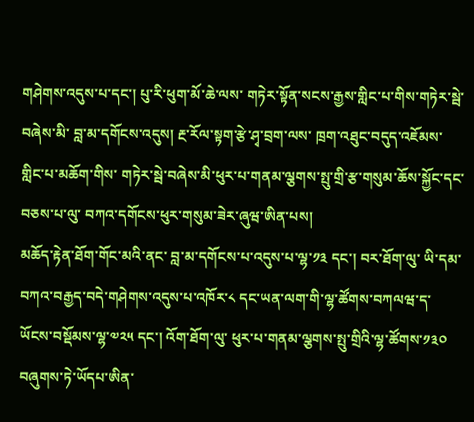གཤེགས་འདུས་པ་དང་། པུ་རི་ཕུག་མོ་ཆེ་ལས་ གཏེར་སྟོན་སངས་རྒྱས་གླིང་པ་གིས་གཏེར་སྦེ་བཞེས་མི་ བླ་མ་དགོངས་འདུས། རྔ་རོལ་སྟག་རྩེ་ཤྭ་བྲག་ལས་ ཁྲག་འཐུང་བདུད་འཇོམས་གླིང་པ་མཆོག་གིས་ གཏེར་སྦེ་བཞེས་མི་ཕུར་པ་གནམ་ལྕགས་སྤུ་གྲི་རྩ་གསུམ་ཆོས་སྐྱོང་དང་བཅས་པ་ལུ་ བཀའ་དགོངས་ཕུར་གསུམ་ཟེར་ཞུཝ་ཨིན་པས།
མཆོད་རྟེན་ཐོག་གོང་མའི་ནང་ བླ་མ་དགོངས་པ་འདུས་པ་ལྷ་༡༣ དང་། བར་ཐོག་ལུ་ ཡི་དམ་བཀའ་བརྒྱད་བདེ་གཤེགས་འདུས་པ་འཁོར་༨ དང་ཡན་ལག་གི་ལྷ་ཚོགས་བཀལཝ་ད་ ཡོངས་བསྡོམས་ལྷ་༧༢༥ དང་། འོག་ཐོག་ལུ་ ཕུར་པ་གནམ་ལྕགས་སྤུ་གྲིའི་ལྷ་ཚོགས་༡༣༠ བཞུགས་ཏེ་ཡོདཔ་ཨིན་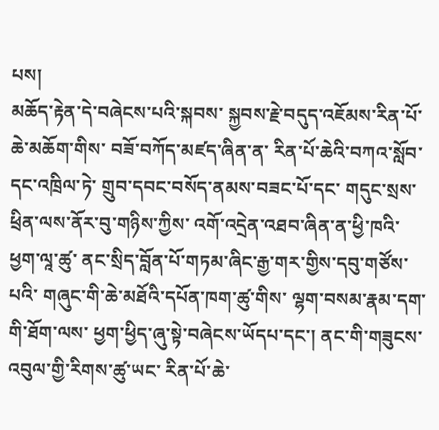པས།
མཆོད་རྟེན་དེ་བཞེངས་པའི་སྐབས་ སྐྱབས་རྗེ་བདུད་འཇོམས་རིན་པོ་ཆེ་མཆོག་གིས་ བཟོ་བཀོད་མཛད་ཞིན་ན་ རིན་པོ་ཆེའི་བཀའ་སློབ་དང་འཁྲིལ་ཏེ་ གྲུབ་དབང་བསོད་ནམས་བཟང་པོ་དང་ གདུང་སྲས་ཕྲིན་ལས་ནོར་བུ་གཉིས་ཀྱིས་ འགོ་འདྲེན་འཐབ་ཞིན་ན་ཕྱི་ཁའི་ཕྱག་ལཱ་ཚུ་ ནང་སྲིད་བློན་པོ་གཏམ་ཞིང་རྒྱ་གར་གྱིས་དབུ་གཙོས་པའི་ གཞུང་གི་ཆེ་མཐོའི་དཔོན་ཁག་ཚུ་གིས་ ལྷག་བསམ་རྣམ་དག་གི་ཐོག་ལས་ ཕྱག་ཕྱིད་ཞུ་སྟེ་བཞེངས་ཡོདཔ་དང་། ནང་གི་གཟུངས་འབུལ་གྱི་རིགས་ཚུ་ཡང་ རིན་པོ་ཆེ་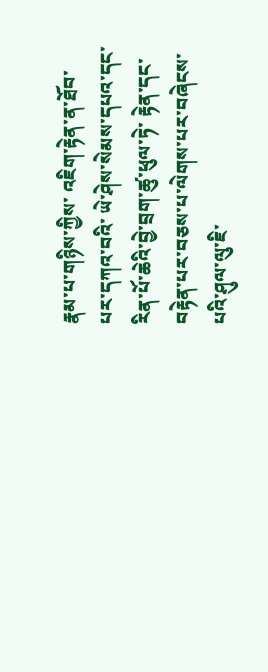རྣམ་པ་གཉིས་ཀྱིས་ འཇིག་རྟེན་ན་ཐོབ་པར་དཀའ་བའི་ ཡེ་ཤེས་སེམས་དཔའ་དང་རིན་པོ་ཆེའི་བྱེ་བྲག་ཚུ་ཕུལ་ཏེ་ རྟེན་དང་བརྟེན་པར་བཅས་པ་ལེགས་པར་བཞེངས་པའི་ཤུལ་ལུ་ཇི་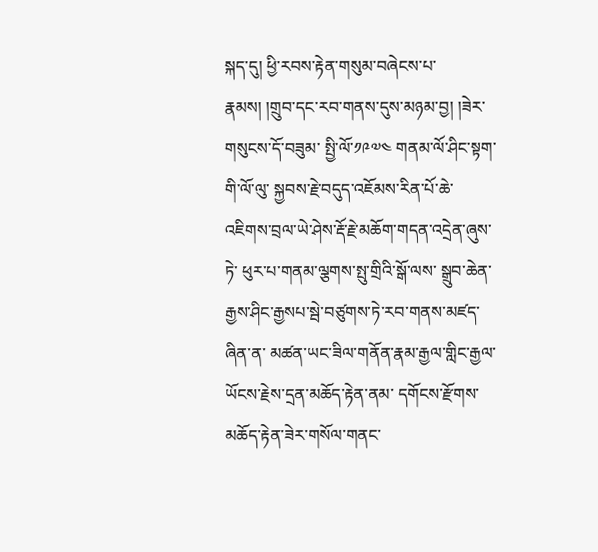སྐད་དུ། ཕྱི་རབས་རྟེན་གསུམ་བཞེངས་པ་རྣམས། །གྲུབ་དང་རབ་གནས་དུས་མཉམ་བྱ། །ཟེར་གསུངས་དོ་བཟུམ་ སྤྱི་ལོ་༡༩༧༤ གནམ་ལོ་ཤིང་སྟག་གི་ལོ་ལུ་ སྐྱབས་རྗེ་བདུད་འཇོམས་རིན་པོ་ཆེ་ འཇིགས་བྲལ་ཡེ་ཤེས་རྡོ་རྗེ་མཆོག་གདན་འདྲེན་ཞུས་ཏེ་ ཕུར་པ་གནམ་ལྕགས་སྤུ་གྲིའི་སྒོ་ལས་ སྒྲུབ་ཆེན་རྒྱས་ཤིང་རྒྱསཔ་སྦེ་བཙུགས་ཏེ་རབ་གནས་མཛད་ཞིན་ན་ མཚན་ཡང་ཟིལ་གནོན་རྣམ་རྒྱལ་གླིང་རྒྱལ་ཡོངས་རྗེས་དྲན་མཆོད་རྟེན་ནམ་ དགོངས་རྫོགས་མཆོད་རྟེན་ཟེར་གསོལ་གནང་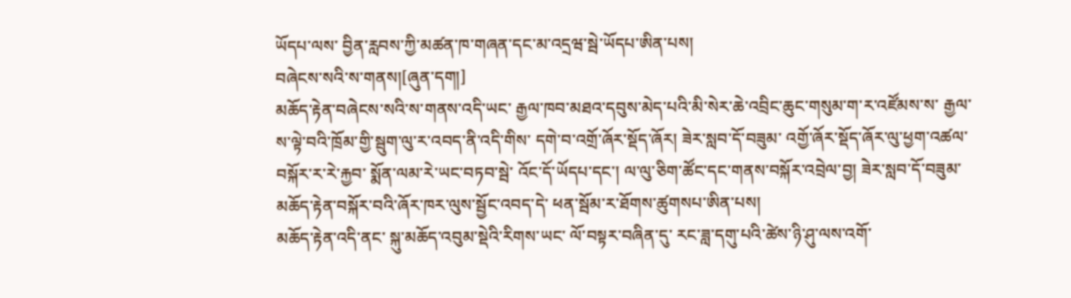ཡོདཔ་ལས་ བྱིན་རླབས་ཀྱི་མཚན་ཁ་གཞན་དང་མ་འདྲཝ་སྦེ་ཡོདཔ་ཨིན་པས།
བཞེངས་སའི་ས་གནས།[ཞུན་དག།]
མཆོད་རྟེན་བཞེངས་སའི་ས་གནས་འདི་ཡང་ རྒྱལ་ཁབ་མཐའ་དབུས་མེད་པའི་མི་སེར་ཆེ་འབྲིང་ཆུང་གསུམ་ག་ར་འཛོམས་ས་ རྒྱལ་ས་ལྟེ་བའི་ཁྲོམ་གྱི་སྦུག་ལུ་ར་འབད་ནི་འདི་གིས་ དགེ་བ་འགྲོ་ཞོར་སྡོད་ཞོར། ཟེར་སླབ་དོ་བཟུམ་ འགྱོ་ཞོར་སྡོད་ཞོར་ལུ་ཕྱག་འཚལ་བསྐོར་ར་རེ་རྐྱབ་ སྨོན་ལམ་རེ་ཡང་བཏབ་སྦེ་ འོང་དོ་ཡོདཔ་དང་། ལ་ལུ་ཅིག་ཚོང་དང་གནས་བསྐོར་འབྲེལ་བྱ། ཟེར་སླབ་དོ་བཟུམ་ མཆོད་རྟེན་བསྐོར་བའི་ཞོར་ཁར་ལུས་སྦྱོང་འབད་དེ་ ཕན་སྦོམ་ར་ཐོགས་ཚུགསཔ་ཨིན་པས།
མཆོད་རྟེན་འདི་ནང་ སྐུ་མཆོད་འབུམ་སྡེའི་རིགས་ཡང་ ལོ་བསྟར་བཞིན་དུ་ རང་ཟླ་དགུ་པའི་ཚེས་ཉི་ཤུ་ལས་འགོ་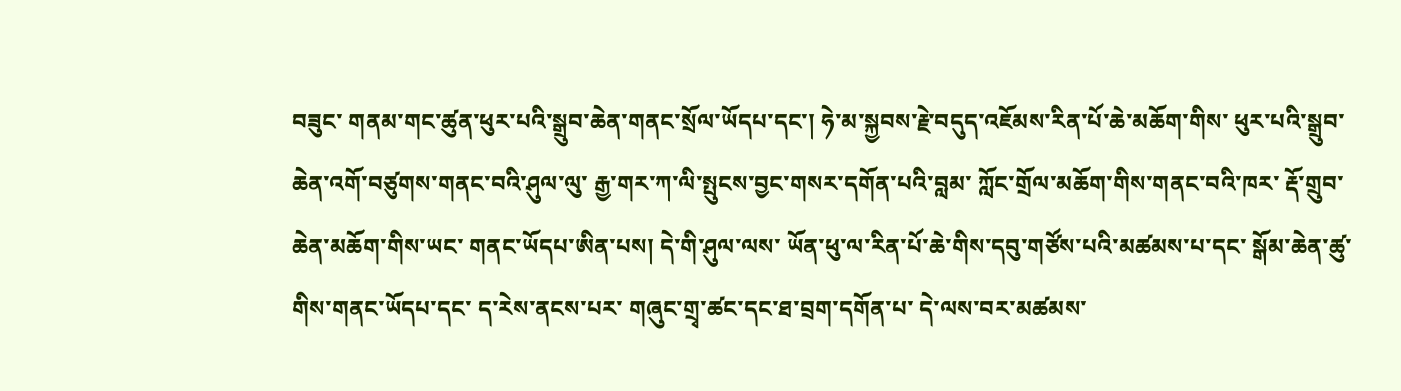བཟུང་ གནམ་གང་ཚུན་ཕུར་པའི་སྒྲུབ་ཆེན་གནང་སྲོལ་ཡོདཔ་དང་། ཧེ་མ་སྐྱབས་རྗེ་བདུད་འཇོམས་རིན་པོ་ཆེ་མཆོག་གིས་ ཕུར་པའི་སྒྲུབ་ཆེན་འགོ་བཙུགས་གནང་བའི་ཤུལ་ལུ་ རྒྱ་གར་ཀ་ལི་སྤུངས་བྱང་གསར་དགོན་པའི་བླམ་ ཀློང་གྲོལ་མཆོག་གིས་གནང་བའི་ཁར་ རྡོ་གྲུབ་ཆེན་མཆོག་གིས་ཡང་ གནང་ཡོདཔ་ཨིན་པས། དེ་གི་ཤུལ་ལས་ ཡོན་ཕུ་ལ་རིན་པོ་ཆེ་གིས་དབུ་གཙོས་པའི་མཚམས་པ་དང་ སྒོམ་ཆེན་ཚུ་གིས་གནང་ཡོདཔ་དང་ ད་རེས་ནངས་པར་ གཞུང་གྲྭ་ཚང་དང་ཐ་བྲག་དགོན་པ་ དེ་ལས་བར་མཚམས་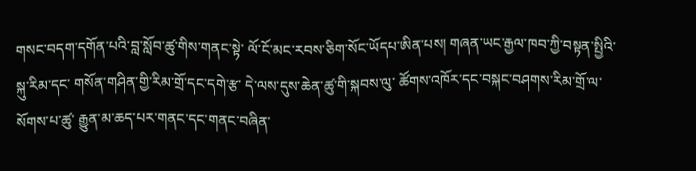གསང་བདག་དགོན་པའི་བླ་སློབ་ཚུ་གིས་གནང་སྟེ་ ལོ་ངོ་མང་རབས་ཅིག་སོང་ཡོདཔ་ཨིན་པས། གཞན་ཡང་རྒྱལ་ཁབ་ཀྱི་བསྟན་སྤྱིའི་སྐུ་རིམ་དང་ གསོན་གཤིན་གྱི་རིམ་གྲོ་དང་དགེ་རྩ་ དེ་ལས་དུས་ཆེན་ཚུ་གི་སྐབས་ལུ་ ཚོགས་འཁོར་དང་བསྐང་བཤགས་རིམ་གྲོ་ལ་སོགས་པ་ཚུ་ རྒྱུན་མ་ཆད་པར་གནང་དང་གནང་བཞིན་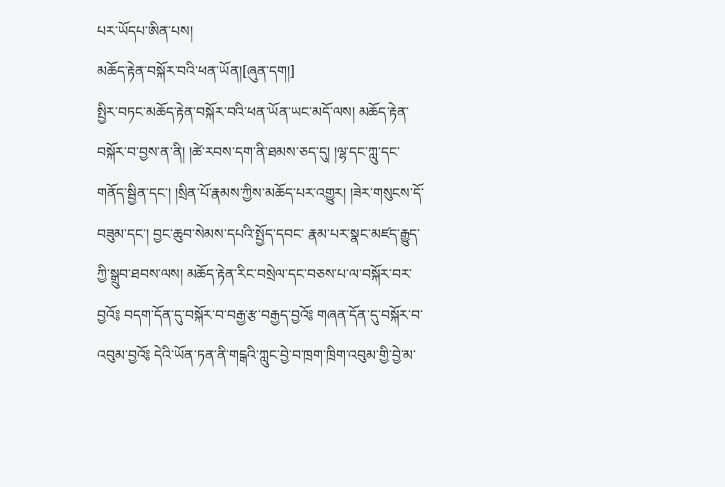པར་ཡོདཔ་ཨིན་པས།
མཆོད་རྟེན་བསྐོར་བའི་ཕན་ཡོན།[ཞུན་དག།]
སྤྱིར་བཏང་མཆོད་རྟེན་བསྐོར་བའི་ཕན་ཡོན་ཡང་མདོ་ལས། མཆོད་རྟེན་བསྐོར་བ་བྱས་ན་ནི། །ཚེ་རབས་དག་ནི་ཐམས་ཅད་དུ། །ལྷ་དང་ཀླུ་དང་གནོད་སྦྱིན་དང་། །སྲིན་པོ་རྣམས་ཀྱིས་མཆོད་པར་འགྱུར། །ཟེར་གསུངས་དོ་བཟུམ་དང་། བྱང་ཆུབ་སེམས་དཔའི་སྤྱོད་དབང་ རྣམ་པར་སྣང་མཛད་རྒྱུད་ཀྱི་སྒྲུབ་ཐབས་ལས། མཆོད་རྟེན་རིང་བསྲེལ་དང་བཅས་པ་ལ་བསྐོར་བར་བྱའོ༔ བདག་དོན་དུ་བསྐོར་བ་བརྒྱ་རྩ་བརྒྱད་བྱའོ༔ གཞན་དོན་དུ་བསྐོར་བ་འབུམ་བྱའོ༔ དེའི་ཡོན་ཏན་ནི་གངྒའི་ཀླུང་བྱེ་བ་ཁྲག་ཁྲིག་འབུམ་གྱི་བྱེ་མ་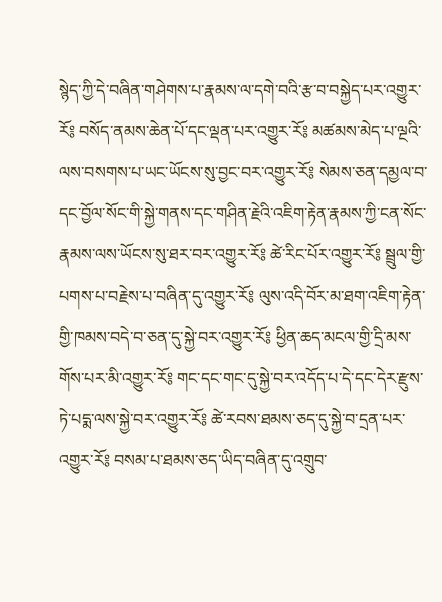སྙེད་ཀྱི་དེ་བཞིན་གཤེགས་པ་རྣམས་ལ་དགེ་བའི་རྩ་བ་བསྐྱེད་པར་འགྱུར་རོ༔ བསོད་ནམས་ཆེན་པོ་དང་ལྡན་པར་འགྱུར་རོ༔ མཚམས་མེད་པ་ལྔའི་ལས་བསགས་པ་ཡང་ཡོངས་སུ་བྱང་བར་འགྱུར་རོ༔ སེམས་ཅན་དམྱལ་བ་དང་བྱོལ་སོང་གི་སྐྱེ་གནས་དང་གཤིན་རྗེའི་འཇིག་རྟེན་རྣམས་ཀྱི་ངན་སོང་རྣམས་ལས་ཡོངས་སུ་ཐར་བར་འགྱུར་རོ༔ ཚེ་རིང་པོར་འགྱུར་རོ༔ སྦྲུལ་གྱི་པགས་པ་བརྗེས་པ་བཞིན་དུ་འགྱུར་རོ༔ ལུས་འདི་བོར་མ་ཐག་འཇིག་རྟེན་གྱི་ཁམས་བདེ་བ་ཅན་དུ་སྐྱེ་བར་འགྱུར་རོ༔ ཕྱིན་ཆད་མངལ་གྱི་དྲི་མས་གོས་པར་མི་འགྱུར་རོ༔ གང་དང་གང་དུ་སྐྱེ་བར་འདོད་པ་དེ་དང་དེར་རྫུས་ཏེ་པདྨ་ལས་སྐྱེ་བར་འགྱུར་རོ༔ ཚེ་རབས་ཐམས་ཅད་དུ་སྐྱེ་བ་དྲན་པར་འགྱུར་རོ༔ བསམ་པ་ཐམས་ཅད་ཡིད་བཞིན་དུ་འགྲུབ་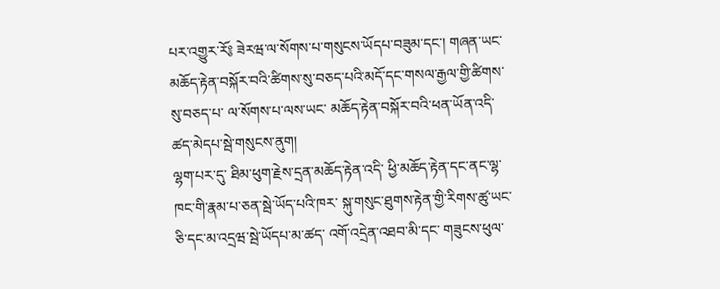པར་འགྱུར་རོ༔ ཟེརཝ་ལ་སོགས་པ་གསུངས་ཡོདཔ་བཟུམ་དང་། གཞན་ཡང་མཆོད་རྟེན་བསྐོར་བའི་ཚིགས་སུ་བཅད་པའི་མདོ་དང་གསལ་རྒྱལ་གྱི་ཚིགས་སུ་བཅད་པ་ ལ་སོགས་པ་ལས་ཡང་ མཆོད་རྟེན་བསྐོར་བའི་ཕན་ཡོན་འདི་ཚད་མེདཔ་སྦེ་གསུངས་ནུག།
ལྷག་པར་དུ་ ཐིམ་ཕུག་རྗེས་དྲན་མཆོད་རྟེན་འདི་ ཕྱི་མཆོད་རྟེན་དང་ནང་ལྷ་ཁང་གི་རྣམ་པ་ཅན་སྦེ་ཡོད་པའི་ཁར་ སྐུ་གསུང་ཐུགས་རྟེན་གྱི་རིགས་ཚུ་ཡང་ ཅི་དང་མ་འདྲཝ་སྦེ་ཡོདཔ་མ་ཚད་ འགོ་འདྲེན་འཐབ་མི་དང་ གཟུངས་ཕུལ་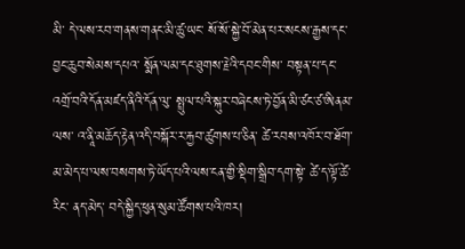མི་ དེ་ལས་རབ་གནས་གནང་མི་ཚུ་ཡང་ སོ་སོ་སྐྱེ་བོ་མེན་པར་སངས་རྒྱས་དང་བྱང་ཆུབ་སེམས་དཔའ་ སྨོན་ལམ་དང་ཐུགས་རྗེའི་དབང་གིས་ བསྟན་པ་དང་འགྲོ་བའི་དོན་མཛད་ནིའི་དོན་ལུ་ སྤྲུལ་པའི་སྐུར་བཞེངས་ཏེ་བྱོན་མི་ཙང་ཙ་ཨིནམ་ལས་ འ་ནཱི་མཆོད་རྟེན་འདི་བསྐོར་ར་རྐྱབ་ཚུགས་པ་ཅིན་ ཚེ་རབས་འཁོར་བ་ཐོག་མ་མེད་པ་ལས་བསགས་ཏེ་ཡོད་པའི་ལས་ངན་གྱི་སྡིག་སྒྲིབ་དག་སྟེ་ ཚེ་ད་ལྟོ་ཚེ་རིང་ ནད་མེད་ བདེ་སྐྱིད་ཕུན་སུམ་ཚོགས་པའི་ཁར།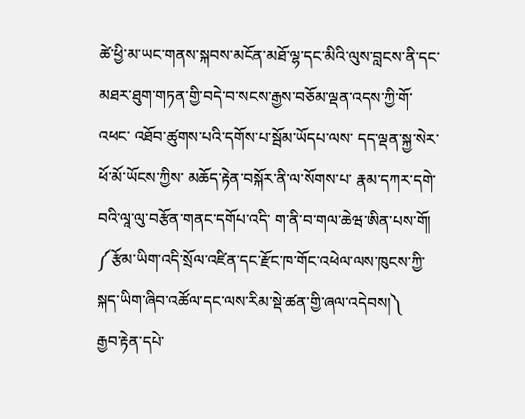ཚེ་ཕྱི་མ་ཡང་གནས་སྐབས་མངོན་མཐོ་ལྷ་དང་མིའི་ལུས་བླངས་ནི་དང་ མཐར་ཐུག་གཏན་གྱི་བདེ་བ་སངས་རྒྱས་བཅོམ་ལྡན་འདས་ཀྱི་གོ་འཕང་ འཐོབ་ཚུགས་པའི་དགོས་པ་སྦོམ་ཡོདཔ་ལས་ དད་ལྡན་སྐྱ་སེར་ཕོ་མོ་ཡོངས་ཀྱིས་ མཆོད་རྟེན་བསྐོར་ནི་ལ་སོགས་པ་ རྣམ་དཀར་དགེ་བའི་ལཱ་ལུ་བརྩོན་གནང་དགོཔ་འདི་ ག་ནི་བ་གལ་ཆེཝ་ཨིན་པས་གོ།
༼རྩོམ་ཡིག་འདི་སྲོལ་འཛིན་དང་རྫོང་ཁ་གོང་འཕེལ་ལས་ཁུངས་ཀྱི་སྐད་ཡིག་ཞིབ་འཚོལ་དང་ལས་རིམ་སྡེ་ཚན་གྱི་ཞལ་འདེབས།༽
རྒྱབ་རྟེན་དཔེ་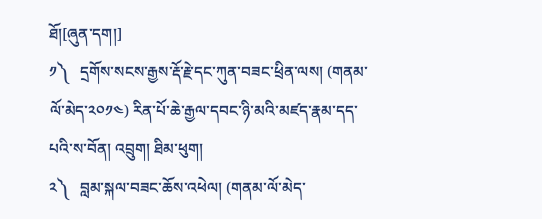ཐོ།[ཞུན་དག།]
༡༽   དྲགོས་སངས་རྒྱས་རྡོ་རྗེ་དང་ཀུན་བཟང་ཕྲིན་ལས། (གནམ་ལོ་མེད་༢༠༡༤) རིན་པོ་ཆེ་རྒྱལ་དབང་ཉི་མའི་མཛད་རྣམ་དད་པའི་ས་བོན། འབྲུག། ཐིམ་ཕུག།
༢༽   བླམ་སྐལ་བཟང་ཆོས་འཕེལ། (གནམ་ལོ་མེད་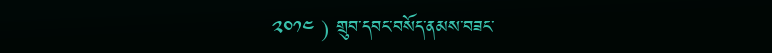༢༠༡༤ ) གྲུབ་དབང་བསོད་ནམས་བཟང་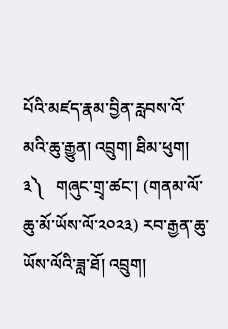པོའི་མཛད་རྣམ་བྱིན་རླབས་འོ་མའི་ཆུ་རྒྱུན། འབྲུག། ཐིམ་ཕུག།
༣༽   གཞུང་གྲྭ་ཚང་། (གནམ་ལོ་ཆུ་མོ་ཡོས་ལོ་༢༠༢༣) རབ་རྒྱན་ཆུ་ཡོས་ལོའི་ཟླ་ཐོ། འབྲུག།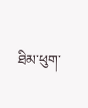ཐིམ་ཕུག་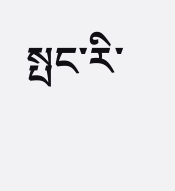སྤང་རི་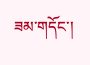ཟམ་གདོང་།